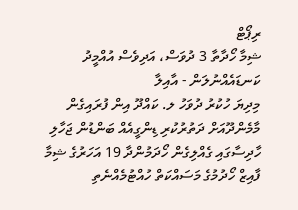ރިޕޯޓް
ޝިމާ ހޯދާތާ 3 ދުވަސް، އަދިވެސް އުއްމީދު ކަނޑައެއްނުލަން - އާއިލާ
މިދިޔަ ހުކުރު ދުވަހު ލ. ކައްދޫ އިން ފުރައިގެން މާމެންދޫއަށް ދަތުރުކުރި ޑިންގީއެއް ބަންޑުން ޖަހާލި ހާދިސާގައި ގެއްލިގެން ހޯދަމުންދާ 19 އަހަރުގެ ޝިމާ ފާއިޒް ހޯދުމުގެ މަސައްކަތް ހުއްޓުމެއްނެތި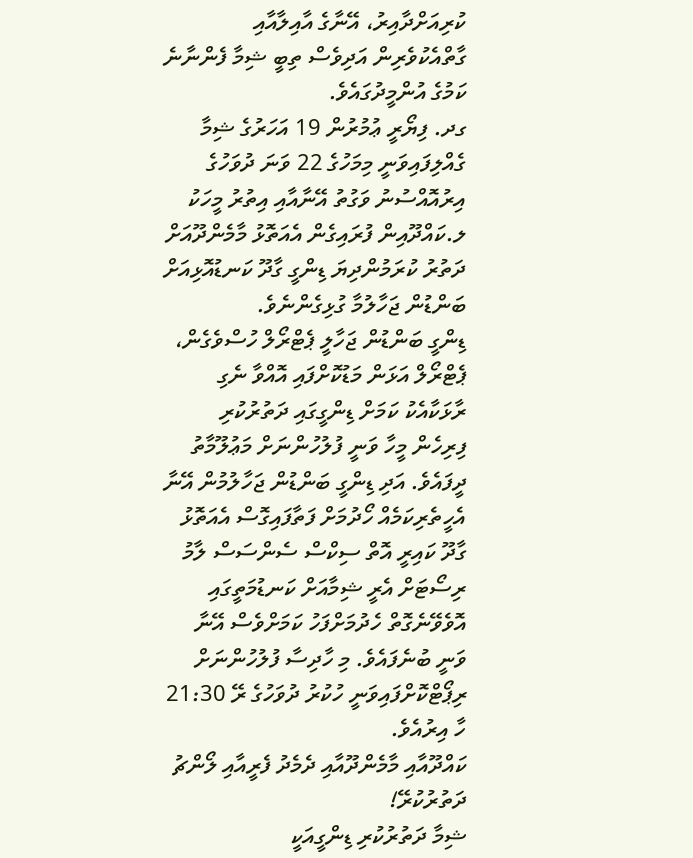ކުރިއަށްދާއިރު، އޭނާގެ އާއިލާއާއި ގާތްއެކުވެރިން އަދިވެސް ތިބީ ޝިމާ ފެންނާނެ ކަމުގެ އުންމީދުގައެވެ.
ގދ. ފިޔޯރީ ޢުމުރުން 19 އަހަރުގެ ޝިމާ ގެއްލިފައިވަނީ މިމަހުގެ 22 ވަނަ ދުވަހުގެ އިރުއޮއްސުނު ވަގުތު އޭނާއާއި އިތުރު މީހަކު ލ.ކައްދޫއިން ފުރައިގެން އެއަތޮޅު މާމެންދޫއަށް ދަތުރު ކުރަމުންދިޔަ ޑިންގީ ގާދޫ ކަނޑުއޮޅިއަށް ބަންޑުން ޖަހާލުމާ ގުޅިގެންނެވެ.
ޑިންގީ ބަންޑުން ޖަހާލީ ޕެޓްރޯލް ހުސްވެގެން، ޕެޓްރޯލް އަޅަން މަޑުކޮށްފައި އޮއްވާ ނެގި ރާޅަކާއެކު ކަމަށް ޑިންގީގައި ދަތުރުކުރި ފިރިހެން މީހާ ވަނީ ފުލުހުންނަށް މަޢުލޫމާތު ދީފައެވެ. އަދި ޑިންގީ ބަންޑުން ޖަހާލުމުން އޭނާ އެހީތެރިކަމެއް ހޯދުމަށް ފަތާފައިގޮސް އެއަތޮޅު ގާދޫ ކައިރީ އޮތް ސިކްސް ސެންސަސް ލާމު ރިސޯޓަށް އެރީ ޝިމާއަށް ކަނޑުމަތީގައި އޮވެވޭނެގޮތް ހެދުމަށްފަހު ކަމަށްވެސް އޭނާ ވަނީ ބުނެފައެވެ. މި ހާދިސާ ފުލުހުންނަށް ރިޕޯޓްކޮށްފައިވަނީ ހުކުރު ދުވަހުގެ ރޭ 21:30 ހާ އިރުއެވެ.
ކައްދޫއާއި މާމެންދޫއާއި ދެމެދު ފެރީއާއި ލޯންޗު ދަތުރުކުރޭ!
ޝިމާ ދަތުރުކުރި ޑިންގީއަކީ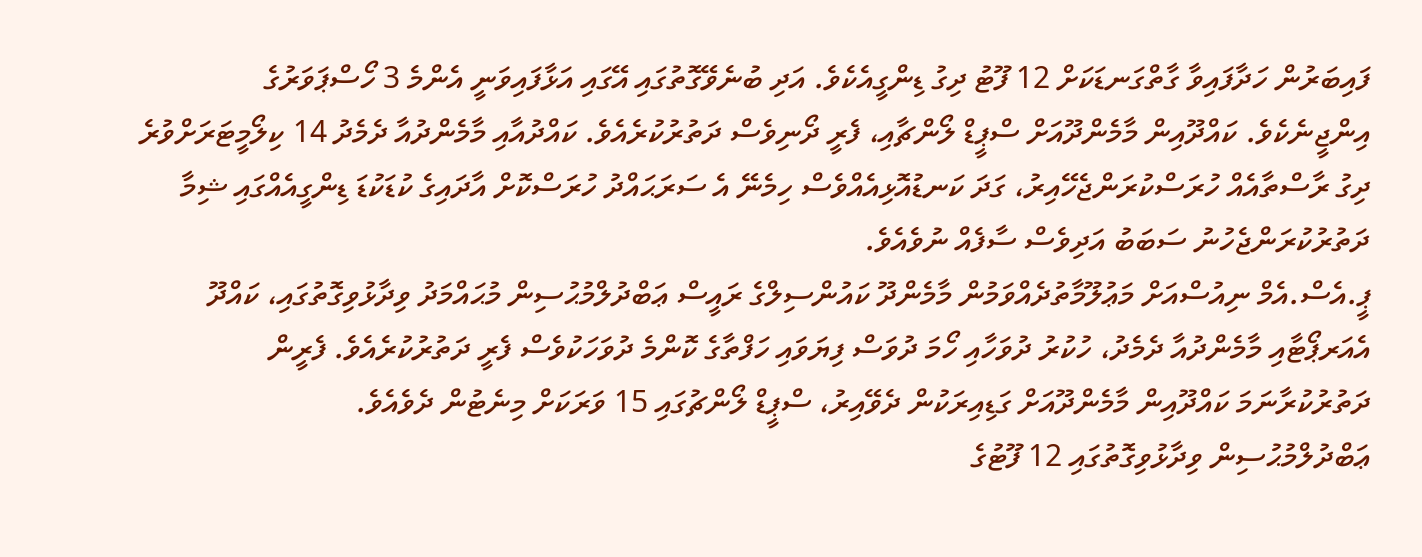ފައިބަރުން ހަދާފައިވާ ގާތްގަނޑަކަށް 12 ފޫޓު ދިގު ޑިންގީއެކެވެ. އަދި ބުނެވޭގޮތުގައި އޭގައި އަޅާފައިވަނީ އެންމެ 3 ހޯސްޕަވަރުގެ އިންޖީނެކެވެ. ކައްދޫއިން މާމެންދޫއަށް ސްޕީޑް ލޯންޗާއި، ފެރީ ދޯނިވެސް ދަތުރުކުރެއެވެ. ކައްދުއާއި މާމެންދުއާ ދެމެދު 14 ކިލޯމީޓަރަށްވުރެ ދިގު ރާސްތާއެއް ހުރަސްކުރަންޖެހޭއިރު، ގަދަ ކަނޑުއޮޅިއެއްވެސް ހިމެނޭ އެ ސަރަޙައްދު ހުރަސްކޮށް އާދައިގެ ކުޑަކުޑަ ޑިންގީއެއްގައި ޝިމާ ދަތުރުކުރަންޖެހުނު ސަބަބު އަދިވެސް ސާފެއް ނުވެއެވެ.
ޕީ.އެސް.އެމް ނިއުސްއަށް މަޢުލޫމާތުދެއްވަމުން މާމެންދޫ ކައުންސިލްގެ ރައީސް ޢަބްދުލްމުޙުސިން މުޙައްމަދު ވިދާޅުވިގޮތުގައި، ކައްދޫ އެއަރޕޯޓާއި މާމެންދުއާ ދެމެދު، ހުކުރު ދުވަހާއި ހޯމަ ދުވަސް ފިޔަވައި ހަފްތާގެ ކޮންމެ ދުވަހަކުވެސް ފެރީ ދަތުރުކުރެއެވެ. ފެރީން ދަތުރުކުރާނަމަ ކައްދޫއިން މާމެންދޫއަށް ގަޑިއިރަކުން ދެވޭއިރު، ސްޕީޑް ލޯންޗުގައި 15 ވަރަކަށް މިނެޓުން ދެވެއެވެ.
ޢަބްދުލްމުޙުސިން ވިދާޅުވިގޮތުގައި 12 ފޫޓުގެ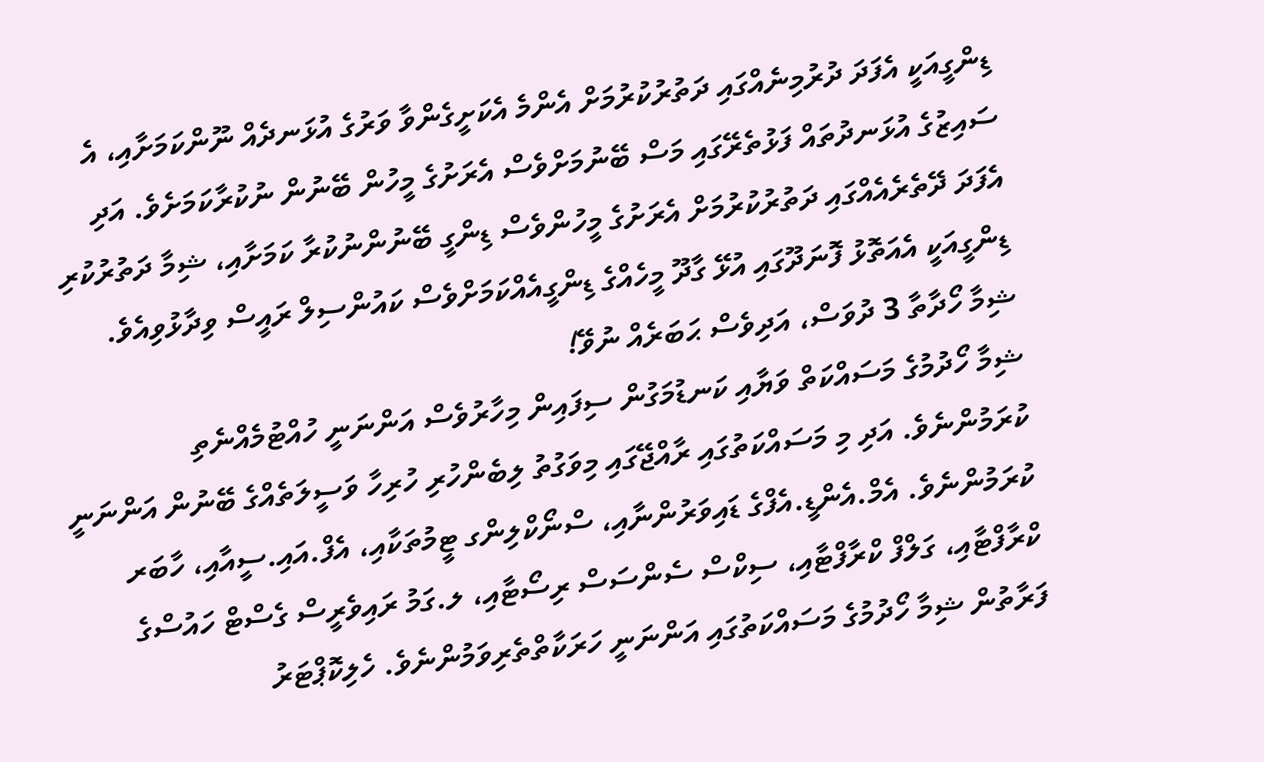ޑިންގީއަކީ އެފަދަ ދުރުމިނެއްގައި ދަތުރުކުރުމަށް އެންމެ އެކަށީގެންވާ ވަރުގެ އުޅަނދެއް ނޫންކަމަށާއި، އެ ސައިޒުގެ އުޅަނދުތައް ފަޅުތެރޭގައި މަސް ބޭނުމަށްވެސް އެރަށުގެ މީހުން ބޭނުން ނުކުރާކަމަށެވެ. އަދި އެފަދަ ދޭތެރެއެއްގައި ދަތުރުކުރުމަށް އެރަށުގެ މީހުންވެސް ޑިންގީ ބޭނުންނުކުރާ ކަމަށާއި، ޝިމާ ދަތުރުކުރި ޑިންގީއަކީ އެއަތޮޅު ފޮނަދޫގައި އުޅޭ ގާދޫ މީހެއްގެ ޑިންގީއެއްކަމަށްވެސް ކައުންސިލް ރައީސް ވިދާޅުވިއެވެ.
ޝިމާ ހޯދާތާ 3 ދުވަސް، އަދިވެސް ޙަބަރެއް ނުވޭ!
ޝިމާ ހޯދުމުގެ މަސައްކަތް ވަޔާއި ކަނޑުމަގުން ސިފައިން މިހާރުވެސް އަންނަނީ ހުއްޓުމެއްނެތި ކުރަމުންނެވެ. އަދި މި މަސައްކަތުގައި ރާއްޖޭގައި މިވަގުތު ލިބެންހުރި ހުރިހާ ވަސީލަތެއްގެ ބޭނުން އަންނަނީ ކުރަމުންނެވެ. އެމް.އެންޑީ.އެފްގެ ޑައިވަރުންނާއި، ސްނޯކްލިންގ ޓީމުތަކާއި، އެފް.އައި.ސީއާއި، ހާބަރ ކްރާފްޓާއި، ގަލްފް ކްރާފްޓާއި، ސިކްސް ސެންސަސް ރިސޯޓާއި، ލ.ގަމު ރައިވެރީސް ގެސްޓް ހައުސްގެ ފަރާތުން ޝިމާ ހޯދުމުގެ މަސައްކަތުގައި އަންނަނީ ހަރަކާތްތެރިވަމުންނެވެ. ހެލިކޮޕްޓަރު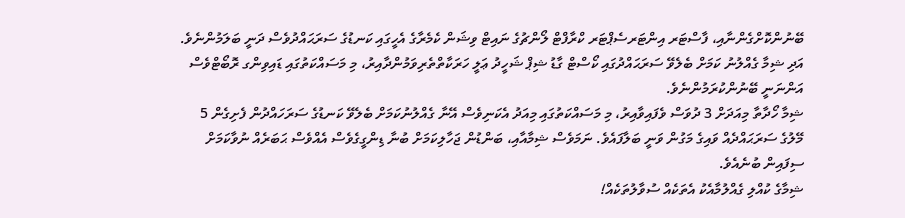ބޭނުންކޮށްގެންނާއި، ފާސްޓަރ އިންޓަރސެޕްޓަރ ކްރާފްޓް ލޯންޗުގެ ނައިޓް ވިޝަން ކެމެރާގެ އެހީގައި ކަނޑުގެ ސަރަޙައްދުވެސް ދަނީ ބަލަމުންނެވެ. އަދި ޝިމާ ގެއްލުނު ކަމަށް ބެލެވޭ ސަރަޙައްދުގައި ކޯސްޓް ގާޑު ޝިޕް ޝަހީދު ޢަލީ ހަރަކާތްތެރިވަމުންދާއިރު، މި މަސައްކަތުގައި ޑައިވިންގ ރޮބޯޓްވެސް އަންނަނީ ބޭނުންކުރަމުންނެވެ.
ޝިމާ ހޯދާތާ މިއަދަށް 3 ދުވަސް ވެފައިވާއިރު، މި މަސައްކަތުގައި މިއަދު އެކަނިވެސް އޭނާ ގެއްލުނުކަމަށް ބެލެވޭ ކަނޑުގެ ސަރަހައްދުން ފެށިގެން 5 މޭލުގެ ސަރަޙައްދެއް ވައިގެ މަގުން ވަނީ ބަލާފައެވެ. ނަމަވެސް ޝިމާއާއި، ބަންޑުން ޖަހާލިކަމަށް ބުނާ ޑިންގީގެވެސް އެއްވެސް ޙަބަރެއް ނުވާކަމަށް ސިފައިން ބުނެއެވެ.
ޝިމާގެ ކުއްލި ގެއްލުމާއެކު އެތަކެއް ސުވާލުތަކެއް!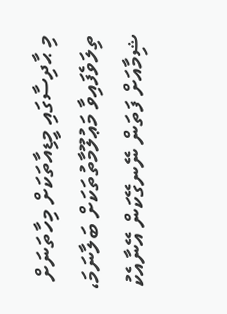މި ޙާދިސާގައި މީޑިއާތަކަށް މިހާތަނަށް ތިލަވެފައިވާ މަޢުލޫމާތުތަކަށް ބަލާނަމަ، ޝިމާއަށް ފަތަން ނޭނގޭކަން އޭނާއެކު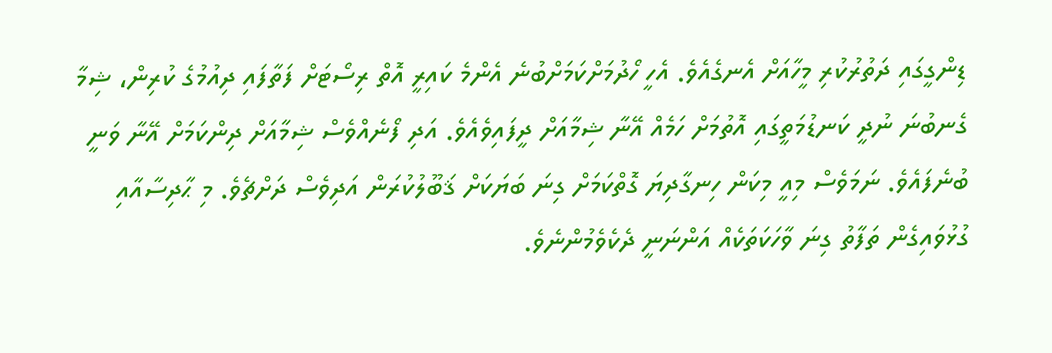ޑިންގީގައި ދަތުރުކުރި މީހާއަށް އެނގެއެވެ. އެހީ ހޯދުމަށްކަމަށްބުނެ އެންމެ ކައިރީ އޮތް ރިސޯޓަށް ފަތާފައި ދިއުމުގެ ކުރިން، ޝިމާ ގެނބުނަ ނުދީ ކަނޑުމަތީގައި އޮތުމަށް ހަމެއް އޭނާ ޝިމާއަށް ދީފައިވެއެވެ. އަދި ފޯނެއްވެސް ޝިމާއަށް ދިންކަމަށް އޭނާ ވަނީ ބުނެފައެވެ. ނަމަވެސް މިއީ މިކަން ހިނގާދިޔަ ގޮތްކަމަށް ގިނަ ބަޔަކަށް ޤަބޫލުކުރަން އަދިވެސް ދަށްޗެވެ. މި ޙާދިސާއާއި ގުޅުވައިގެން ތަފާތު ގިނަ ވާހަކަތަކެއް އަންނަނީ ދެކެވެމުންނެވެ.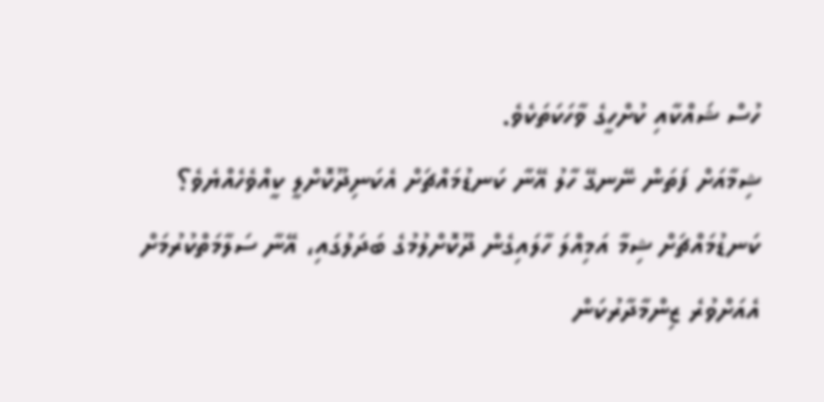ހުސް ޝައްކާއި ކުށްހީގެ ވާހަކަތަކެވެ.
ޝިމާއަށް ފަތަން ނޭނގޭ ހާލު އޭނާ ކަނޑުމައްޗަށް އެކަނިދޫކޮށްލީ ކީއްވެހެއްޔެވެ؟ ކަނޑުމައްޗަށް ޝިމާ އަމިއްލަ ހާލައިގެން ދޫކޮށްލުމުގެ ބަދަލުގައި، އޭނާ ސަލާމަތްކުރުމަށް އެއަށްވުރެ ޒިންމާދާރުކަން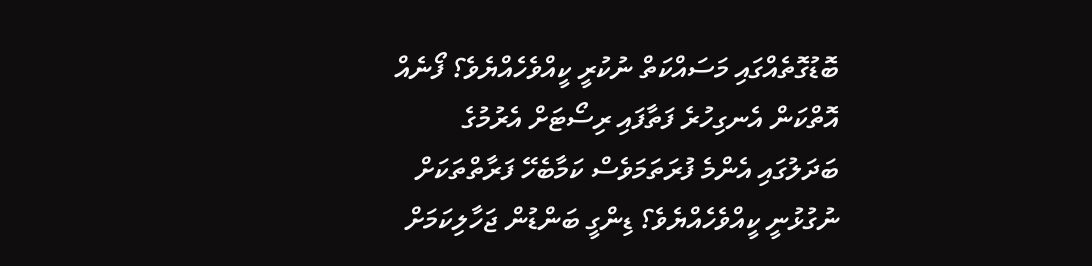ބޮޑުގޮތެއްގައި މަސައްކަތް ނުކުރީ ކީއްވެހެއްޔެވެ؟ ފޯނެއް އޮތްކަން އެނގިހުރެ ފަތާފައި ރިސޯޓަށް އެރުމުގެ ބަދަލުގައި އެންމެ ފުރަތަމަވެސް ކަމާބެހޭ ފަރާތްތަކަށް ނުގުޅުނީ ކީއްވެހެއްޔެވެ؟ ޑިންގީ ބަންޑުން ޖަހާލިކަމަށް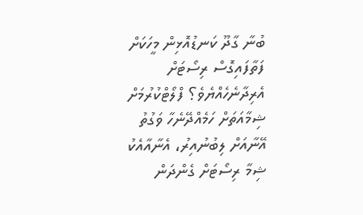ބުނާ ގާދޫ ކަނޑުއޮޅިން މީހަކަށް ފަތާފައިގޮސް ރިސޯޓަށް އެރިދާނެހެއްޔެވެ؟ ފްލޯޓްކުރުމަށް ޝިމާއަތަށް ހަމެއްދޭނެހާ ވަގުތު އޭނާއަށް ލިބުނުއިރު، އެނާއާއެކު ޝިމާ ރިސޯޓަށް ގެންދަން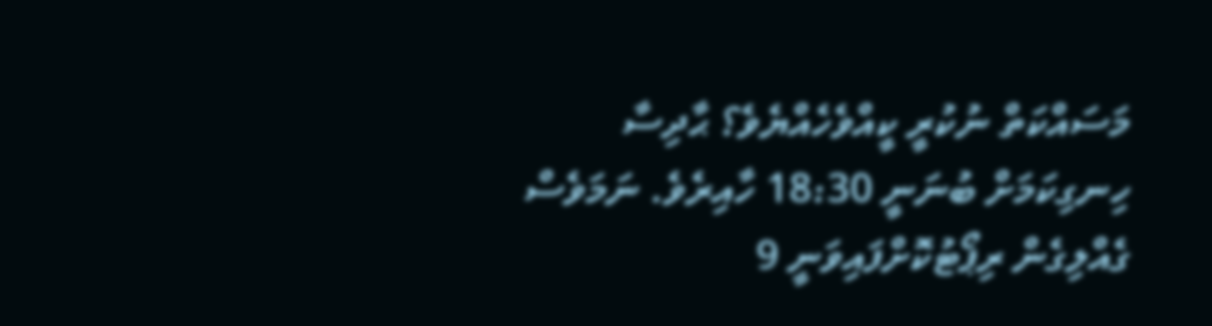މަސައްކަތް ނުކުރީ ކީއްވެހެއްޔެވެ؟ ޙާދިސާ ހިނގިކަމަށް ބުނަނީ 18:30 ހާއިރެވެ. ނަމަވެސް ގެއްލިގެން ރިޕޯޓުކޮށްފައިވަނީ 9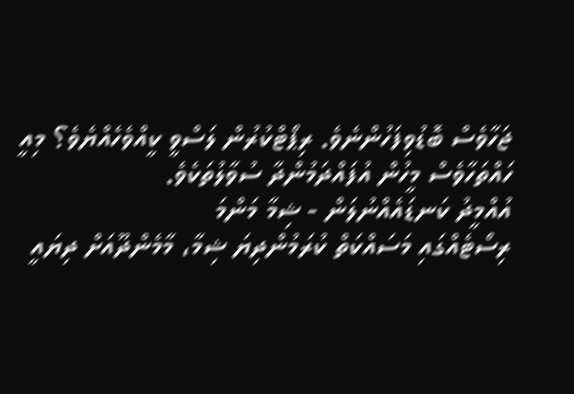ޖަހާވެސް ބޮޑުވިފަހުންނެވެ. ރިޕޯޓްކުރުން ލަސްވީ ކީއްވެހެއްޔެވެ؟ މިއީ ހައްތަހާވެސް މީހުން އުފައްދަމުންދާ ސުވާލުތަކެވެ.
އުއްމީދު ކަނޑައެއްނުލަން - ޝިމާ މަންމަ
ރިސޯޓެއްގައި މަސައްކަތް ކުރަމުންދިޔަ ޝިމާ، މާމެންދޫއަށް ދިޔައީ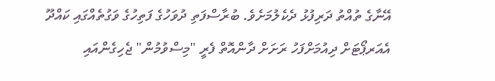އޭނާގެ ތުއްތު ދަރިފުޅު ދެކެލުމަށެވެ. ބުރާސްފަތި ދުވަހުގެ ފަތިހުގެ ވަގުތެއްގައި ކައްދޫ އެއަރޕޯޓަށް ދިއުމަށްފަހު ރަށަށް ދާންއޮތް ފެރީ "މިސްވުމުން" ޖެހިގެންއައި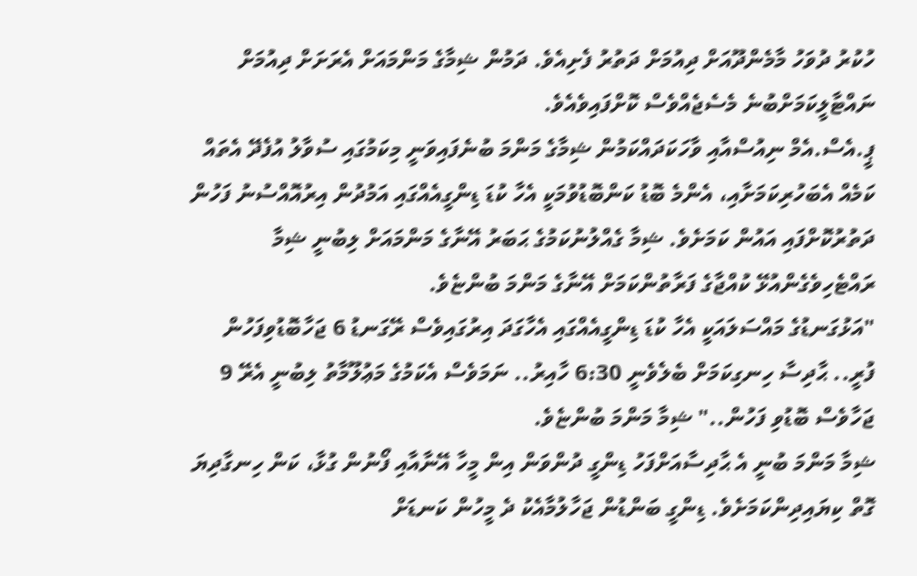ހުކުރު ދުވަހު މާމެންދޫއަށް ދިއުމަށް ދަތުރު ފެށިއެވެ. ދަމުން ޝިމާގެ މަންމައަށް އެރަށަށް ދިއުމަށް ނައްޓާލީކަމަށްބުނެ މެސެޖެއްވެސް ކޮށްފައިވެއެވެ.
ޕީ.އެސް.އެމް ނިއުސްއާއި ވާހަކަދައްކަމުން ޝިމާގެ މަންމަ ބުނެފައިވަނީ މިކަމުގައި ސުވާލު އުފެދޭ އެތައް ކަމެއް އެބަހުރިކަމަށާއި، އެންމެ ބޮޑު ކަންބޮޑުވުމަކީ އެހާ ކުޑަ ޑިންގީއެއްގައި އަމުދުން އިރުއޮއްސުނު ފަހުން ދަތުރުކޮށްފައި އައުން ކަމަށެވެ. ޝިމާ ގެއްލުނުކަމުގެ ޙަބަރު އޭނާގެ މަންމައަށް ލިބުނީ ޝިމާ ރައްޓެހިވެގެންއުޅޭ ކުއްޖާގެ ފަރާތުންކަމަށް އޭނާގެ މަންމަ ބުންޏެވެ.
"އަޅުގަނޑުގެ މައްސަލައަކީ އެހާ ކުޑަ ޑިންގީއެއްގައި އެހާގަދަ އިރުގައިވެސް ރޭގަނޑު 6 ޖަހާބޮޑުވިފަހުން ފުރީ.. ޙާދިސާ ހިނގިކަމަށް ބެލެވެނީ 6:30 ހާއިރު.. ނަމަވެސް އެކަމުގެ މަޢުލޫމާތު ލިބުނީ އެރޭ 9 ޖަހާވެސް ބޮޑުވި ފަހުން.." ޝިމާ މަންމަ ބުންޏެވެ.
ޝިމާ މަންމަ ބުނީ އެ ޙާދިސާއަށްފަހު ޑިންގީ ދުންވަން އިން މީހާ އޭނާއާއި ފޯނުން ގުޅާ، ކަން ހިނގާދިޔަ ގޮތް ކިޔައިދިންކަމަށެވެ. ޑިންގީ ބަންޑުން ޖަހާލުމާއެކު ދެ މީހުން ކަނޑަށް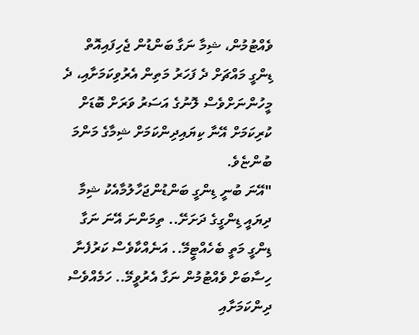ވެއްޓުމުން، ޝިމާ ނަގާ ބަންޑުން ޖެހިފައިއޮތް ޑިންގީ މައްޗަށް ދެ ފަހަރު މަތިން އެރުވިކަމަށާއި، ދެ މީހުންނަށްވެސް ލޮނުގެ އަސަރު ވަރަށް ބޮޑަށް ކުރިކަމަށް އޭނާ ކިޔައިދިންކަމަށް ޝިމާގެ މަންމަ ބުންޏެވެ.
"އޭނަ ބުނީ ޑިންގީ ބަންޑުންޖަހާލުމާއެކު ޝިމާ ދިޔައީ ޑިންގީގެ ދަށަށޭ.. ތިމަންނަ އޭނަ ނަގާ ޑިންގީ މަތީ ބެހެއްޓީމޭ.. އަނެއްކާވެސް ކަރުފެނާ ހިސާބަށް ވެއްޓުމުން ނަގާ އެރުވީމޭ.. ހަމެއްވެސް ދިންކަމަށާއި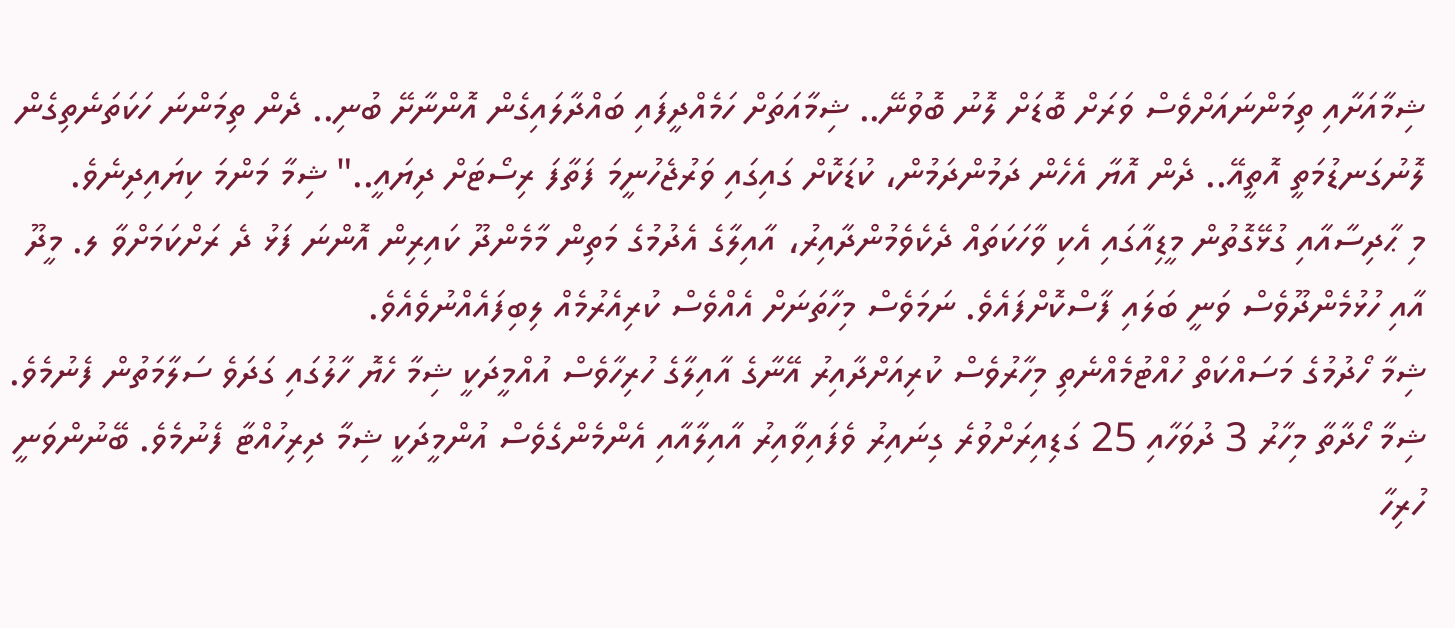ޝިމާއަށާއި ތިމަންނައަށްވެސް ވަރަށް ބޮޑަށް ލޮނު ބޮވުނޭ.. ޝިމާއަތަށް ހަމެއްދީފައި ބައްދާލައިގެން އޮންނާށޭ ބުނި.. ދެން ތިމަންނަ ހަކަތަނެތިގެން ލޮނުގަނޑުމަތީ އޮތީއޭ.. ދެން އޮޔާ އެހެން ދަމުންދަމުން، ކުޑަކޮށް ގައިގައި ވަރުޖެހުނީމަ ފަތާފަ ރިސޯޓަށް ދިޔައީ.." ޝިމާ މަންމަ ކިޔައިދިނެވެ.
މި ޙާދިސާއާއި ގުޅޭގޮތުން މީޑިއާގައި އެކި ވާހަކަތައް ދެކެވެމުންދާއިރު، އާއިލާގެ އެދުމުގެ މަތިން މާމެންދޫ ކައިރިން އޮންނަ ފަޅު ދެ ރަށްކަމަށްވާ ލ. މީދޫ އާއި ހުޅުމެންދޫވެސް ވަނީ ބަލައި ފާސްކޮށްފައެވެ. ނަމަވެސް މިހާތަނަށް އެއްވެސް ކުރިއެރުމެއް ލިބިފައެއްނުވެއެވެ.
ޝިމާ ހޯދުމުގެ މަސައްކަތް ހުއްޓުމެއްނެތި މިހާރުވެސް ކުރިއަށްދާއިރު އޭނާގެ އާއިލާގެ ހުރިހާވެސް އުއްމީދަކީ ޝިމާ ހެޔޮ ހާލުގައި ގަދަވެ ސަލާމަތުން ފެނުމެވެ. ޝިމާ ހޯދާތާ މިހާރު 3 ދުވަހާއި 25 ގަޑިއިރަށްވުރެ ގިނައިރު ވެފައިވާއިރު އާއިލާއާއި އެންމެންގެވެސް އުންމީދަކީ ޝިމާ ދިރިހުއްޓާ ފެނުމެވެ. ބޭނުންވަނީ ހުރިހާ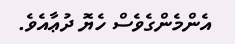އެންމެންގެވެސް ހެޔޮ ދުޢާއެވެ.